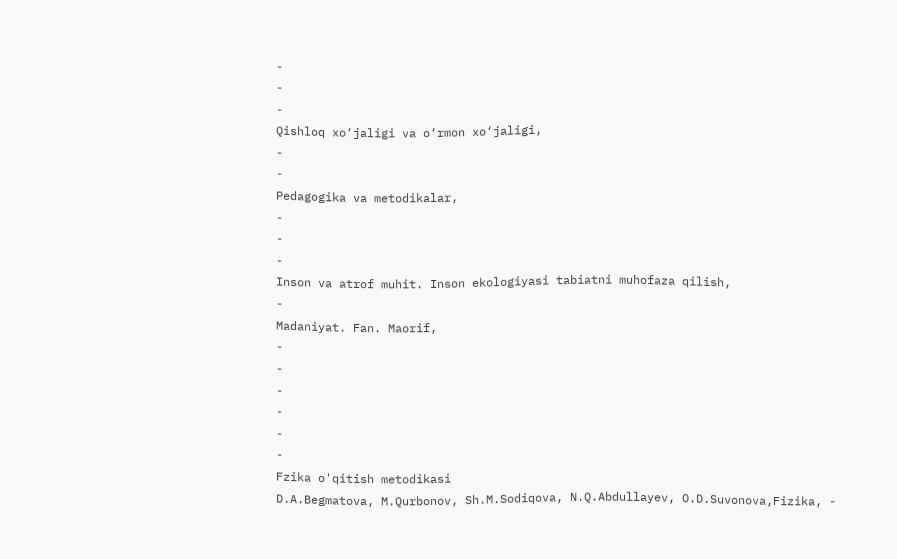-
-
-
Qishloq xo‘jaligi va o‘rmon xo‘jaligi,
-
-
Pedagogika va metodikalar,
-
-
-
Inson va atrof muhit. Inson ekologiyasi tabiatni muhofaza qilish,
-
Madaniyat. Fan. Maorif,
-
-
-
-
-
-
Fzika o'qitish metodikasi
D.A.Begmatova, M.Qurbonov, Sh.M.Sodiqova, N.Q.Abdullayev, O.D.Suvonova,Fizika, -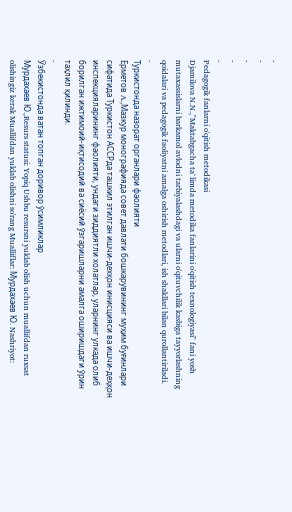-
-
-
-
-
Pedagogik fanlarni o'qitish metodikasi
Djamilova N.N.,"Maktabgacha ta`limda metodika fanlarini o'qitish texnologiyasi" fani yosh mutaxassislarni barkamol avlodni tarbiyalashdagi va ularni o'qituvchilik kasbiga tayyorlashning qoidalari va pedagogik faoliyatni amalga oshirish metodlari, ish shakllari bilan qurollantiriladi.
-
Туркистонда назорат органлари фаолияти
Ерметов A.,Мазкур монографияда совет давлати бошкарувининг муҳим буғинлари сифатида Туркистон АССРда ташкил этилган ишчи-дехқон инисцияси ва ишчи-деҳқон инспекцияларининг фаолияти, ундаги зиддиятли холатлар, уларнинг улкада олиб борилган ижтимоий-иқтисодий ва сиёсий ўзгаришларни амалга оширишдаги ўрин таҳлил қилинди.
-
Ўзбекистонда ватан топган доривор ўсимликлар
Мурдахаев Ю.,Resurs statusi: Yopiq Ushbu resursni yuklab olish uchun muallifdan ruxsat olishingiz kerak Muallifdan yuklab olishni so'rang Mualliflar: Мурдахаев Ю. Nashriyot: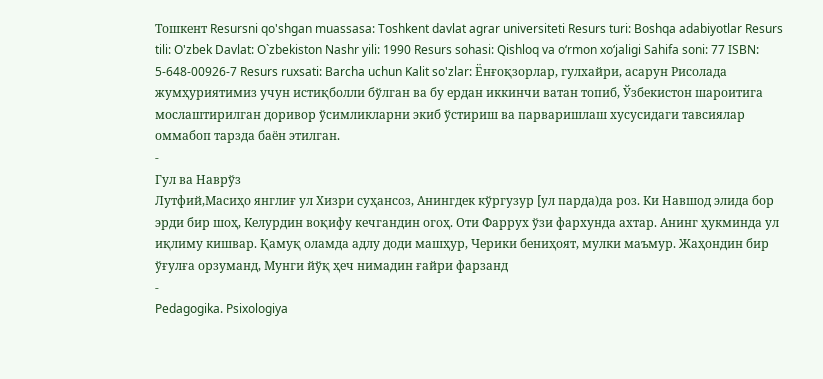Тошкент Resursni qo'shgan muassasa: Toshkent davlat agrar universiteti Resurs turi: Boshqa adabiyotlar Resurs tili: O'zbek Davlat: O`zbekiston Nashr yili: 1990 Resurs sohasi: Qishloq va o‘rmon xo‘jaligi Sahifa soni: 77 ISBN: 5-648-00926-7 Resurs ruxsati: Barcha uchun Kalit so'zlar: Ёнғоқзорлар, гулхайри, асарун Рисолада жумҳуриятимиз учун истиқболли бўлган ва бу ердан иккинчи ватан топиб, Ўзбекистон шароитига мослаштирилган доривор ўсимликларни экиб ўстириш ва парваришлаш хусусидаги тавсиялар оммабоп тарзда баён этилган.
-
Гул ва Наврўз
Лутфий,Масиҳо янглиғ ул Хизри суҳансоз, Анингдек кўргузур [ул парда)да роз. Ки Навшод элида бор эрди бир шоҳ, Келурдин воқифу кечгандин огоҳ. Оти Фаррух ўзи фархунда ахтар. Анинг ҳукминда ул иқлиму кишвар. Қамуқ оламда адлу доди машҳур, Черики бениҳоят, мулки маъмур. Жаҳондин бир ўғулға орзуманд, Мунги йўқ ҳеч нимадин ғайри фарзанд
-
Pedagogika. Psixologiya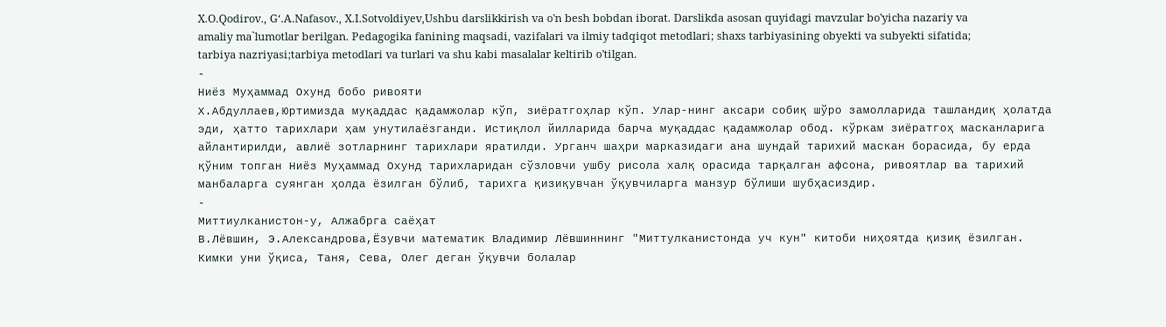X.O.Qodirov., G‘.A.Nafasov., X.I.Sotvoldiyev,Ushbu darslikkirish va o'n besh bobdan iborat. Darslikda asosan quyidagi mavzular bo'yicha nazariy va amaliy ma`lumotlar berilgan. Pedagogika fanining maqsadi, vazifalari va ilmiy tadqiqot metodlari; shaxs tarbiyasining obyekti va subyekti sifatida; tarbiya nazriyasi;tarbiya metodlari va turlari va shu kabi masalalar keltirib o'tilgan.
-
Ниёз Муҳаммад Охунд бобо ривояти
Х.Абдуллаев,Юртимизда муқаддас қадамжолар кўп, зиёратгоҳлар кўп. Улар-нинг аксари собиқ шўро замолларида ташландиқ ҳолатда эди, ҳатто тарихлари ҳам унутилаёзганди. Истиқлол йилларида барча муқаддас қадамжолар обод. кўркам зиёратгоҳ масканларига айлантирилди, авлиё зотларнинг тарихлари яратилди. Урганч шаҳри марказидаги ана шундай тарихий маскан борасида, бу ерда қўним топган Ниёз Муҳаммад Охунд тарихларидан сўзловчи ушбу рисола халқ орасида тарқалган афсона, ривоятлар ва тарихий манбаларга суянган ҳолда ёзилган бўлиб, тарихга қизиқувчан ўқувчиларга манзур бўлиши шубҳасиздир.
-
Миттиулканистон-у, Алжабрга саёҳат
В.Лёвшин, Э.Александрова,Ёзувчи математик Владимир Лёвшиннинг "Миттулканистонда уч кун" китоби ниҳоятда қизиқ ёзилган. Кимки уни ўқиса, Таня, Сева, Олег деган ўқувчи болалар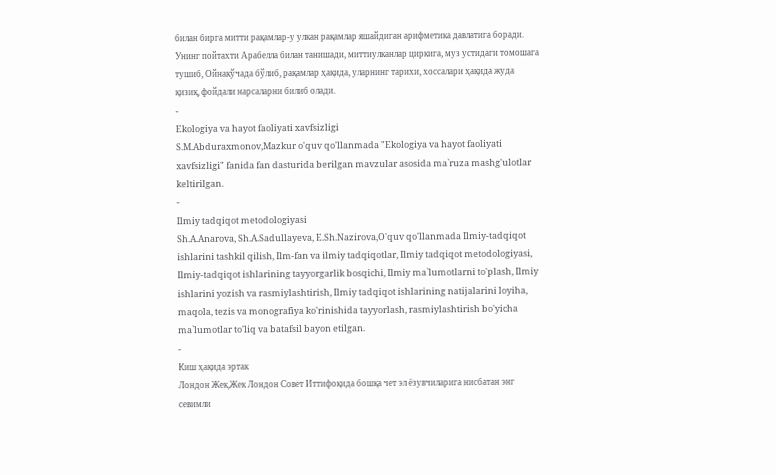билан бирга митти рақамлар-у улкан рақамлар яшайдиган арифметика давлатига боради. Унинг пойтахти Арабелла билан танишади, миттиулканлар циркига, муз устидаги томошага тушиб, Ойнакўчада бўлиб, рақамлар ҳақида, уларнинг тарихи, хоссалари ҳақида жуда қизиқ, фойдали нарсаларни билиб олади.
-
Ekologiya va hayot faoliyati xavfsizligi
S.M.Abduraxmonov,Mazkur o'quv qo'llanmada "Ekologiya va hayot faoliyati xavfsizligi" fanida fan dasturida berilgan mavzular asosida ma`ruza mashg'ulotlar keltirilgan.
-
Ilmiy tadqiqot metodologiyasi
Sh.A.Anarova, Sh.A.Sadullayeva, E.Sh.Nazirova,O'quv qo'llanmada Ilmiy-tadqiqot ishlarini tashkil qilish, Ilm-fan va ilmiy tadqiqotlar, Ilmiy tadqiqot metodologiyasi, Ilmiy-tadqiqot ishlarining tayyorgarlik bosqichi, Ilmiy ma`lumotlarni to'plash, Ilmiy ishlarini yozish va rasmiylashtirish, Ilmiy tadqiqot ishlarining natijalarini loyiha, maqola, tezis va monografiya ko'rinishida tayyorlash, rasmiylashtirish bo'yicha ma`lumotlar to'liq va batafsil bayon etilgan.
-
Киш ҳақида эртак
Лондон Жек,Жек Лондон Совет Иттифоқида бошқа чет эл ёзувчиларига нисбатан энг севимли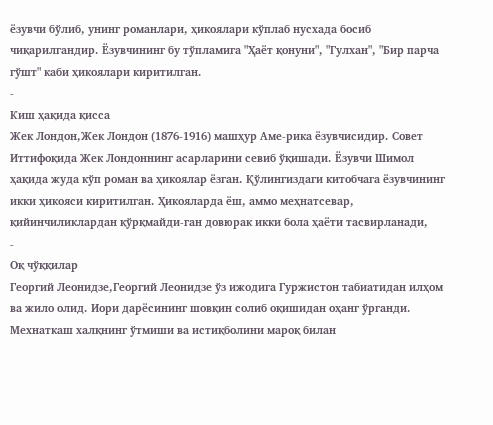ёзувчи бўлиб, унинг романлари, ҳикоялари кўплаб нусхада босиб чиқарилгандир. Ёзувчининг бу тўпламига "Ҳаёт қонуни", "Гулхан", "Бир парча гўшт" каби ҳикоялари киритилган.
-
Киш ҳақида қисса
Жек Лондон,Жек Лондон (1876-1916) машҳур Аме-рика ёзувчисидир. Совет Иттифоқида Жек Лондоннинг асарларини севиб ўқишади. Ёзувчи Шимол ҳақида жуда кўп роман ва ҳикоялар ёзган. Қўлингиздаги китобчага ёзувчининг икки ҳикояси киритилган. Ҳикояларда ёш, аммо меҳнатсевар, қийинчиликлардан қўрқмайди-ган довюрак икки бола ҳаёти тасвирланади,
-
Оқ чўққилар
Георгий Леонидзе,Георгий Леонидзе ўз ижодига Гуржистон табиатидан илҳом ва жило олид. Иори дарёсининг шовқин солиб оқишидан оҳанг ўрганди. Мехнаткаш халқнинг ўтмиши ва истиқболини мароқ билан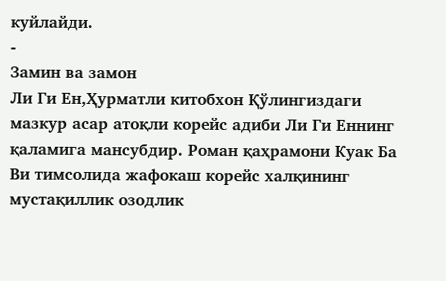куйлайди.
-
Замин ва замон
Ли Ги Ен,Ҳурматли китобхон Қўлингиздаги мазкур асар атоқли корейс адиби Ли Ги Еннинг қаламига мансубдир. Роман қаҳрамони Куак Ба Ви тимсолида жафокаш корейс халқининг мустақиллик озодлик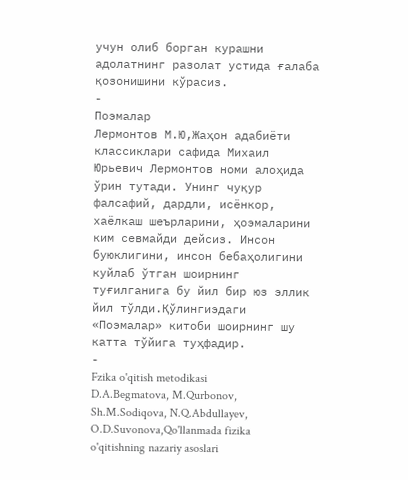учун олиб борган курашни адолатнинг разолат устида ғалаба қозонишини кўрасиз.
-
Поэмалар
Лермонтов М.Ю,Жаҳон адабиёти классиклари сафида Михаил Юрьевич Лермонтов номи алоҳида ўрин тутади. Унинг чуқур фалсафий, дардли, исёнкор, хаёлкаш шеърларини, ҳоэмаларини ким севмайди дейсиз. Инсон буюклигини, инсон бебаҳолигини куйлаб ўтган шоирнинг туғилганига бу йил бир юз эллик йил тўлди.Қўлингиэдаги «Поэмалар» китоби шоирнинг шу катта тўйига туҳфадир.
-
Fzika o'qitish metodikasi
D.A.Begmatova, M.Qurbonov, Sh.M.Sodiqova, N.Q.Abdullayev, O.D.Suvonova,Qo'llanmada fizika o'qitishning nazariy asoslari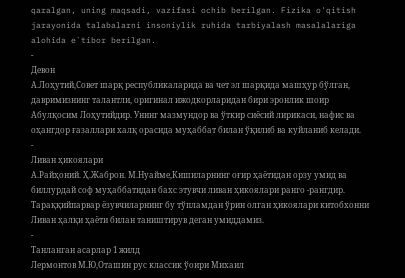qaralgan, uning maqsadi, vazifasi ochib berilgan. Fizika o'qitish jarayonida talabalarni insoniylik ruhida tarbiyalash masalalariga alohida e`tibor berilgan.
-
Девон
А.Лоҳутий,Совет шарқ республикаларида ва чет эл шарқида машҳур бўлган, давримизнинг талантли, оригинал ижодкорларидан бири эронлик шоир Абулқосим Лоҳутийдир. Унинг мазмундор ва ўткир сиёсий лирикаси, нафис ва оҳангдор ғазаллари халқ орасида муҳаббат билан ўқилиб ва куйланиб келади.
-
Ливан ҳикоялари
А.Райҳоний. Ҳ.Жаброн. М.Нуайме,Кишиларнинг оғир ҳаётидан орзу умид ва биллурдай соф муҳаббатидан бахс этувчи ливан ҳикоялари ранго -рангдир. Тараққийпарвар ёзувчиларнинг бу тўпламдан ўрин олган ҳикоялари китобхонни Ливан ҳалқи ҳаёти билан таништирув деган умиддамиз.
-
Танланган асарлар 1 жилд
Лермонтов М.Ю,Оташин рус классик ўоири Михаил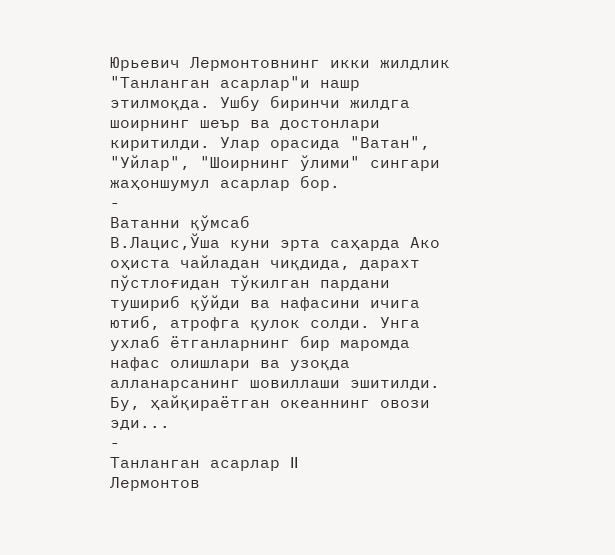Юрьевич Лермонтовнинг икки жилдлик "Танланган асарлар"и нашр этилмоқда. Ушбу биринчи жилдга шоирнинг шеър ва достонлари киритилди. Улар орасида "Ватан", "Уйлар", "Шоирнинг ўлими" сингари жаҳоншумул асарлар бор.
-
Ватанни қўмсаб
В.Лацис,Ўша куни эрта саҳарда Ако оҳиста чайладан чиқдида, дарахт пўстлоғидан тўкилган пардани тушириб қўйди ва нафасини ичига ютиб, атрофга қулок солди. Унга ухлаб ётганларнинг бир маромда нафас олишлари ва узоқда алланарсанинг шовиллаши эшитилди. Бу, ҳайқираётган океаннинг овози эди...
-
Танланган асарлар II
Лермонтов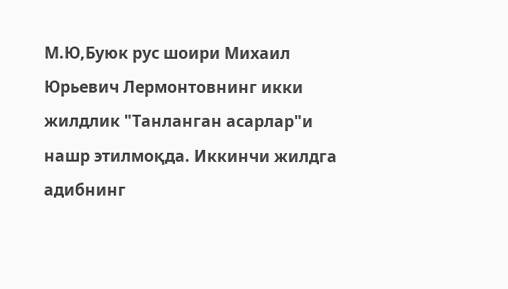М.Ю,Буюк рус шоири Михаил Юрьевич Лермонтовнинг икки жилдлик "Танланган асарлар"и нашр этилмоқда. Иккинчи жилдга адибнинг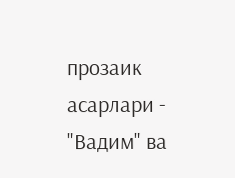прозаик асарлари - "Вадим" ва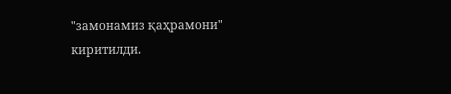"замонамиз қаҳрамони" киритилди.